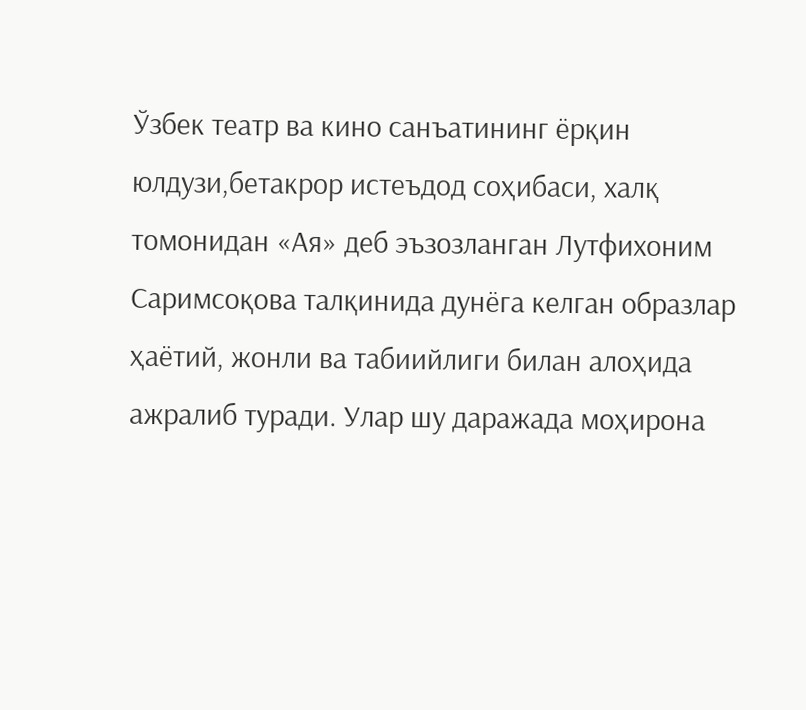Ўзбек театр ва кино санъатининг ёрқин юлдузи,бетакрор истеъдод соҳибаси, халқ томонидан «Ая» деб эъзозланган Лутфихоним Саримсоқова талқинида дунёга келган образлар ҳаётий, жонли ва табиийлиги билан алоҳида ажралиб туради. Улар шу даражада моҳирона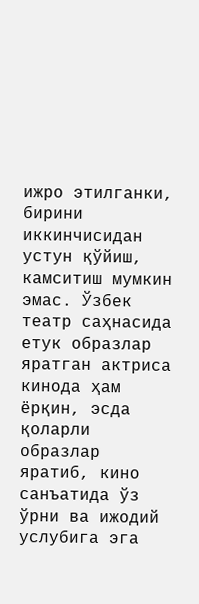ижро этилганки, бирини иккинчисидан устун қўйиш, камситиш мумкин эмас. Ўзбек театр саҳнасида етук образлар яратган актриса кинода ҳам ёрқин, эсда қоларли образлар яратиб, кино санъатида ўз ўрни ва ижодий услубига эга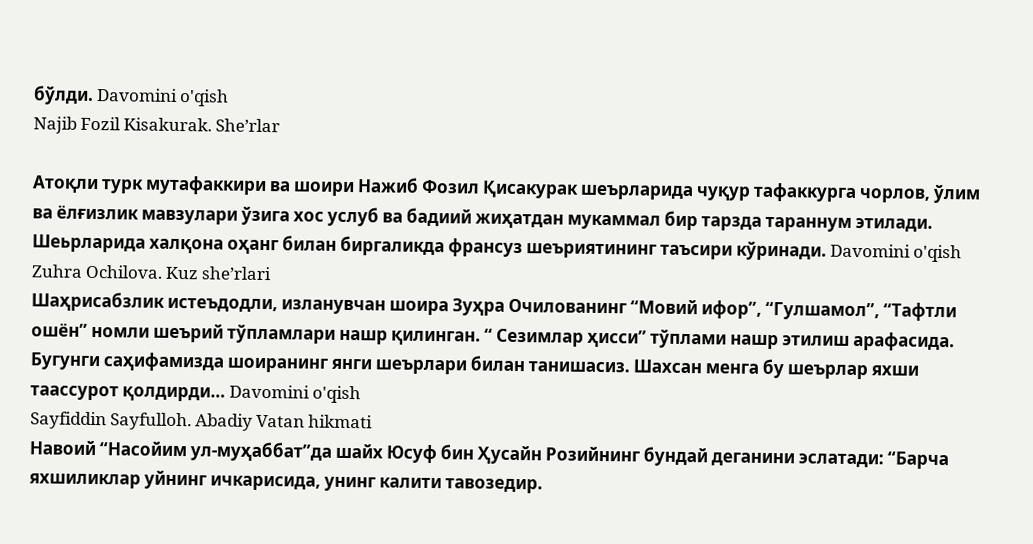бўлди. Davomini o'qish
Najib Fozil Kisakurak. She’rlar

Атоқли турк мутафаккири ва шоири Нажиб Фозил Қисакурак шеърларида чуқур тафаккурга чорлов, ўлим ва ёлғизлик мавзулари ўзига хос услуб ва бадиий жиҳатдан мукаммал бир тарзда тараннум этилади. Шеьрларида халқона оҳанг билан биргаликда франсуз шеъриятининг таъсири кўринади. Davomini o'qish
Zuhra Ochilova. Kuz she’rlari
Шаҳрисабзлик истеъдодли, изланувчан шоира Зуҳра Очилованинг “Мовий ифор”, “Гулшамол”, “Тафтли ошён” номли шеърий тўпламлари нашр қилинган. “ Сезимлар ҳисси” тўплами нашр этилиш арафасида. Бугунги саҳифамизда шоиранинг янги шеърлари билан танишасиз. Шахсан менга бу шеърлар яхши таассурот қолдирди… Davomini o'qish
Sayfiddin Sayfulloh. Abadiy Vatan hikmati
Навоий “Насойим ул-муҳаббат”да шайх Юсуф бин Ҳусайн Розийнинг бундай деганини эслатади: “Барча яхшиликлар уйнинг ичкарисида, унинг калити тавозедир.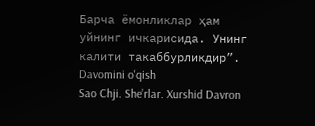Барча ёмонликлар ҳам уйнинг ичкарисида. Унинг калити такаббурликдир”. Davomini o'qish
Sao Chji. She’rlar. Xurshid Davron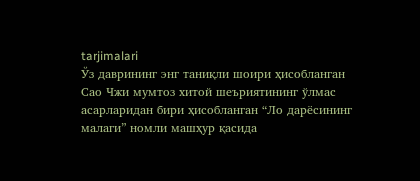tarjimalari
Ўз даврининг энг таниқли шоири ҳисобланган Сао Чжи мумтоз хитой шеъриятининг ўлмас асарларидан бири ҳисобланган “Ло дарёсининг малаги” номли машҳур қасида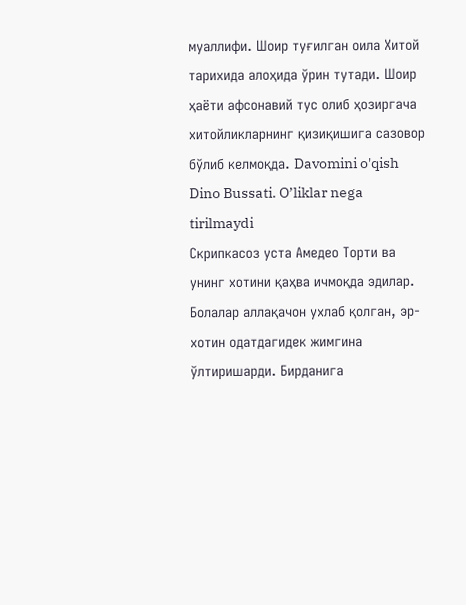муаллифи. Шоир туғилган оила Хитой тарихида алоҳида ўрин тутади. Шоир ҳаёти афсонавий тус олиб ҳозиргача хитойликларнинг қизиқишига сазовор бўлиб келмоқда. Davomini o'qish
Dino Bussati. O’liklar nega tirilmaydi
Скрипкасоз уста Амедео Торти ва унинг хотини қаҳва ичмоқда эдилар. Болалар аллақачон ухлаб қолган, эр-хотин одатдагидек жимгина ўлтиришарди. Бирданига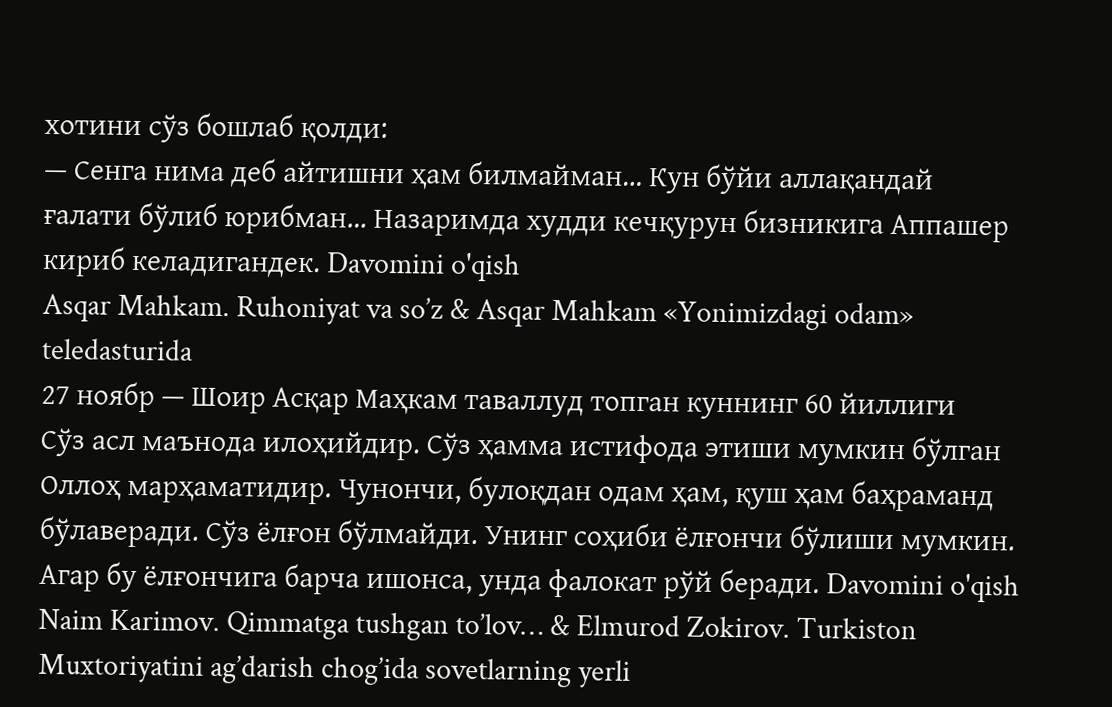хотини сўз бошлаб қолди:
— Сенга нима деб айтишни ҳам билмайман… Кун бўйи аллақандай ғалати бўлиб юрибман… Назаримда худди кечқурун бизникига Аппашер кириб келадигандек. Davomini o'qish
Asqar Mahkam. Ruhoniyat va so’z & Asqar Mahkam «Yonimizdagi odam» teledasturida
27 ноябр — Шоир Асқар Маҳкам таваллуд топган куннинг 60 йиллиги
Сўз асл маънода илоҳийдир. Сўз ҳамма истифода этиши мумкин бўлган Оллоҳ марҳаматидир. Чунончи, булоқдан одам ҳам, қуш ҳам баҳраманд бўлаверади. Сўз ёлғон бўлмайди. Унинг соҳиби ёлғончи бўлиши мумкин. Агар бу ёлғончига барча ишонса, унда фалокат рўй беради. Davomini o'qish
Naim Karimov. Qimmatga tushgan to’lov… & Elmurod Zokirov. Turkiston Muxtoriyatini ag’darish chog’ida sovetlarning yerli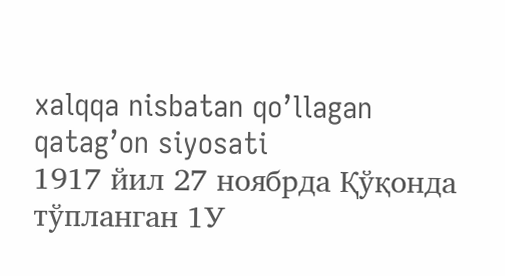xalqqa nisbatan qo’llagan qatag’on siyosati
1917 йил 27 ноябрда Қўқонда тўпланган 1У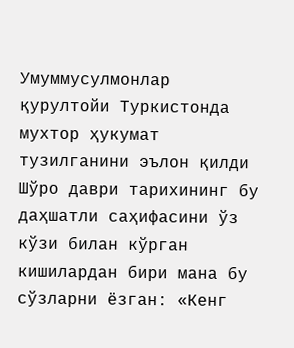Умуммусулмонлар қурултойи Туркистонда мухтор ҳукумат тузилганини эълон қилди
Шўро даври тарихининг бу даҳшатли саҳифасини ўз кўзи билан кўрган кишилардан бири мана бу сўзларни ёзган: «Кенг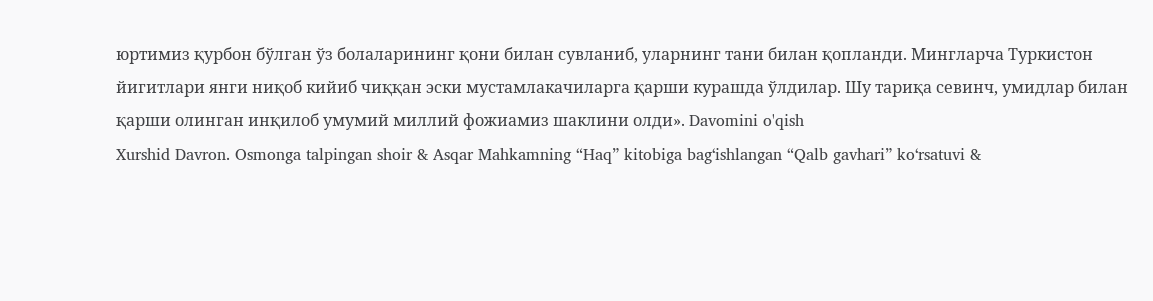юртимиз қурбон бўлган ўз болаларининг қони билан сувланиб, уларнинг тани билан қопланди. Мингларча Туркистон йигитлари янги ниқоб кийиб чиққан эски мустамлакачиларга қарши курашда ўлдилар. Шу тариқа севинч, умидлар билан қарши олинган инқилоб умумий миллий фожиамиз шаклини олди». Davomini o'qish
Xurshid Davron. Osmonga talpingan shoir & Asqar Mahkamning “Haq” kitobiga bagʻishlangan “Qalb gavhari” koʻrsatuvi &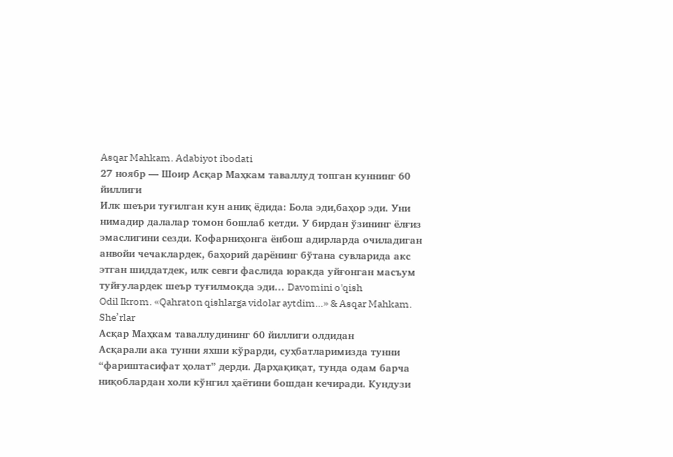Asqar Mahkam. Adabiyot ibodati
27 ноябр — Шоир Асқар Маҳкам таваллуд топган куннинг 60 йиллиги
Илк шеъри туғилган кун аниқ ёдида: Бола эди,баҳор эди. Уни нимадир далалар томон бошлаб кетди. У бирдан ўзининг ёлғиз эмаслигини сезди. Кофарниҳонга ёнбош адирларда очиладиган анвойи чечаклардек, баҳорий дарёнинг бўтана сувларида акс этган шиддатдек, илк севги фаслида юракда уйғонган масъум туйғулардек шеър туғилмоқда эди… Davomini o'qish
Odil Ikrom. «Qahraton qishlarga vidolar aytdim…» & Asqar Mahkam. She’rlar
Асқар Маҳкам таваллудининг 60 йиллиги олдидан
Асқарали ака тунни яхши кўрарди, суҳбатларимизда тунни “фариштасифат ҳолат” дерди. Дарҳақиқат, тунда одам барча ниқоблардан холи кўнгил ҳаётини бошдан кечиради. Кундузи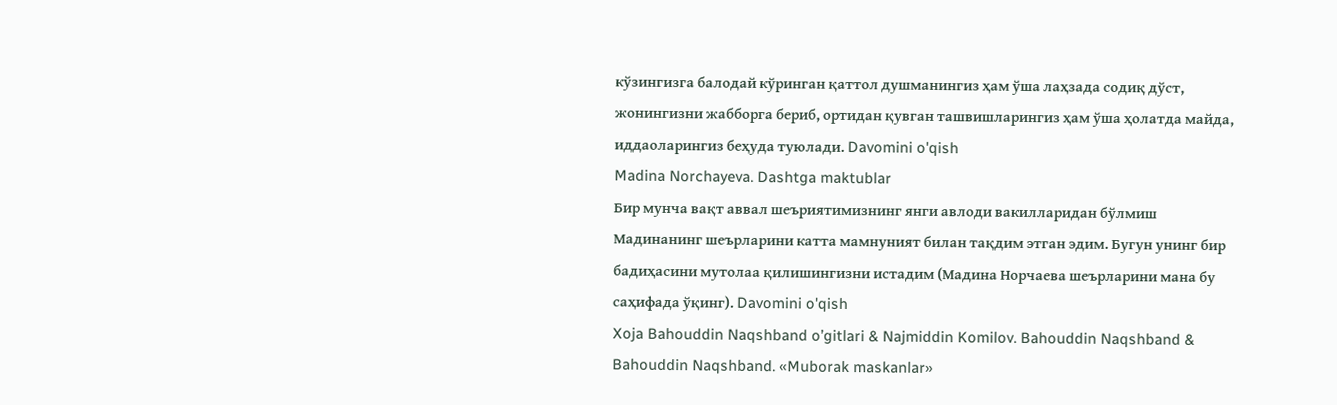кўзингизга балодай кўринган қаттол душманингиз ҳам ўша лаҳзада содиқ дўст, жонингизни жабборга бериб, ортидан қувган ташвишларингиз ҳам ўша ҳолатда майда, иддаоларингиз беҳуда туюлади. Davomini o'qish
Madina Norchayeva. Dashtga maktublar
Бир мунча вақт аввал шеъриятимизнинг янги авлоди вакилларидан бўлмиш Мадинанинг шеърларини катта мамнуният билан тақдим этган эдим. Бугун унинг бир бадиҳасини мутолаа қилишингизни истадим (Мадина Норчаева шеърларини мана бу саҳифада ўқинг). Davomini o'qish
Xoja Bahouddin Naqshband o’gitlari & Najmiddin Komilov. Bahouddin Naqshband & Bahouddin Naqshband. «Muborak maskanlar»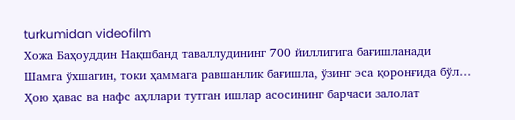turkumidan videofilm
Хожа Баҳоуддин Нақшбанд таваллудининг 700 йиллигига бағишланади
Шамга ўхшагин, токи ҳаммага равшанлик бағишла, ўзинг эса қоронғида бўл… Ҳою ҳавас ва нафс аҳллари тутган ишлар асосининг барчаси залолат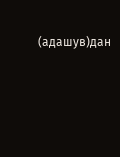(адашув)дан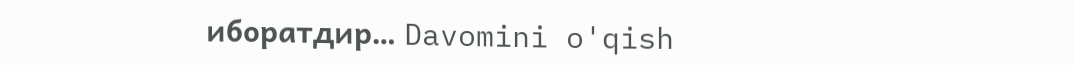иборатдир… Davomini o'qish